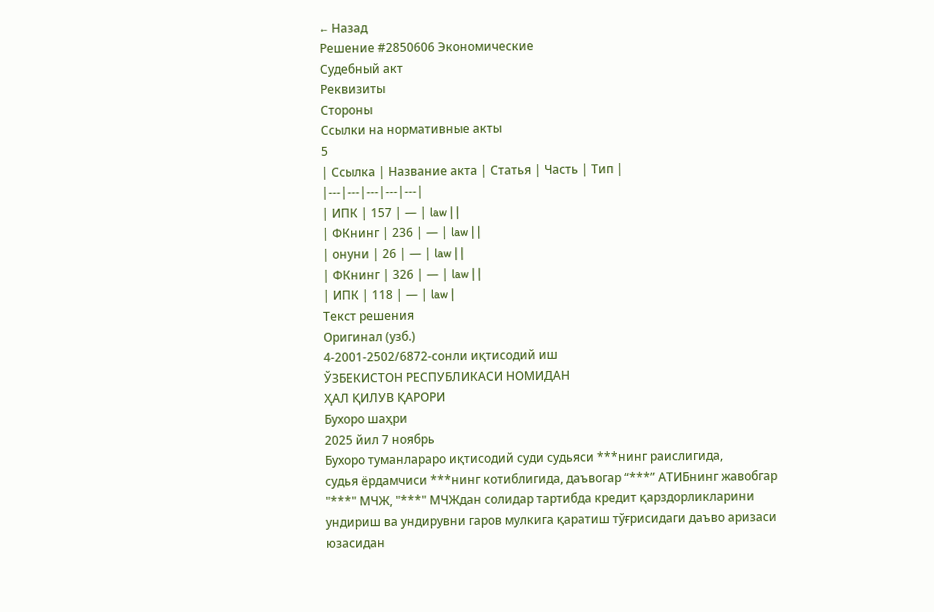← Назад
Решение #2850606 Экономические
Судебный акт
Реквизиты
Стороны
Ссылки на нормативные акты
5
| Ссылка | Название акта | Статья | Часть | Тип |
|---|---|---|---|---|
| ИПК | 157 | — | law | |
| ФКнинг | 236 | — | law | |
| онуни | 26 | — | law | |
| ФКнинг | 326 | — | law | |
| ИПК | 118 | — | law |
Текст решения
Оригинал (узб.)
4-2001-2502/6872-сонли иқтисодий иш
ЎЗБЕКИСТОН РЕСПУБЛИКАСИ НОМИДАН
ҲАЛ ҚИЛУВ ҚАРОРИ
Бухоро шаҳри
2025 йил 7 ноябрь
Бухоро туманлараро иқтисодий суди судьяси ***нинг раислигида,
судья ёрдамчиси ***нинг котиблигида, даъвогар “***” АТИБнинг жавобгар
"***" МЧЖ, "***" МЧЖдан солидар тартибда кредит қарздорликларини
ундириш ва ундирувни гаров мулкига қаратиш тўғрисидаги даъво аризаси
юзасидан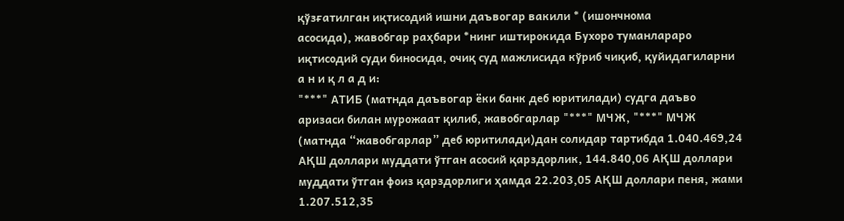қўзғатилган иқтисодий ишни даъвогар вакили * (ишончнома
асосида), жавобгар раҳбари *нинг иштирокида Бухоро туманлараро
иқтисодий суди биносида, очиқ суд мажлисида кўриб чиқиб, қуйидагиларни
а н и қ л а д и:
"***" АТИБ (матнда даъвогар ёки банк деб юритилади) судга даъво
аризаси билан мурожаат қилиб, жавобгарлар "***" МЧЖ, "***" МЧЖ
(матнда “жавобгарлар” деб юритилади)дан солидар тартибда 1.040.469,24
АҚШ доллари муддати ўтган асосий қарздорлик, 144.840,06 АҚШ доллари
муддати ўтган фоиз қарздорлиги ҳамда 22.203,05 АҚШ доллари пеня, жами
1.207.512,35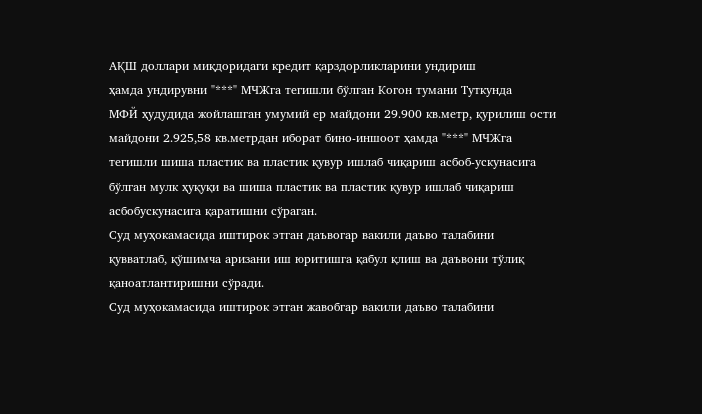АҚШ доллари миқдоридаги кредит қарздорликларини ундириш
ҳамда ундирувни "***" МЧЖга тегишли бўлган Когон тумани Туткунда
МФЙ ҳудудида жойлашган умумий ер майдони 29.900 кв.метр, қурилиш ости
майдони 2.925,58 кв.метрдан иборат бино-иншоот ҳамда "***" МЧЖга
тегишли шиша пластик ва пластик қувур ишлаб чиқариш асбоб-ускунасига
бўлган мулк ҳуқуқи ва шиша пластик ва пластик қувур ишлаб чиқариш асбобускунасига қаратишни сўраган.
Суд муҳокамасида иштирок этган даъвогар вакили даъво талабини
қувватлаб, қўшимча аризани иш юритишга қабул қлиш ва даъвони тўлиқ
қаноатлантиришни сўради.
Суд муҳокамасида иштирок этган жавобгар вакили даъво талабини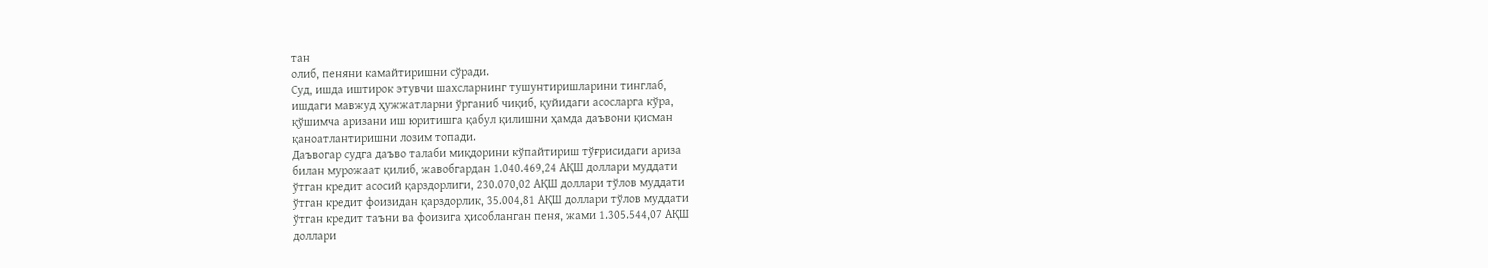тан
олиб, пеняни камайтиришни сўради.
Суд, ишда иштирок этувчи шахсларнинг тушунтиришларини тинглаб,
ишдаги мавжуд ҳужжатларни ўрганиб чиқиб, қуйидаги асосларга кўра,
қўшимча аризани иш юритишга қабул қилишни ҳамда даъвони қисман
қаноатлантиришни лозим топади.
Даъвогар судга даъво талаби миқдорини кўпайтириш тўғрисидаги ариза
билан мурожаат қилиб, жавобгардан 1.040.469,24 АҚШ доллари муддати
ўтган кредит асосий қарздорлиги, 230.070,02 АҚШ доллари тўлов муддати
ўтган кредит фоизидан қарздорлик, 35.004,81 АҚШ доллари тўлов муддати
ўтган кредит таъни ва фоизига ҳисобланган пеня, жами 1.305.544,07 АҚШ
доллари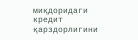миқдоридаги кредит қарздорлигини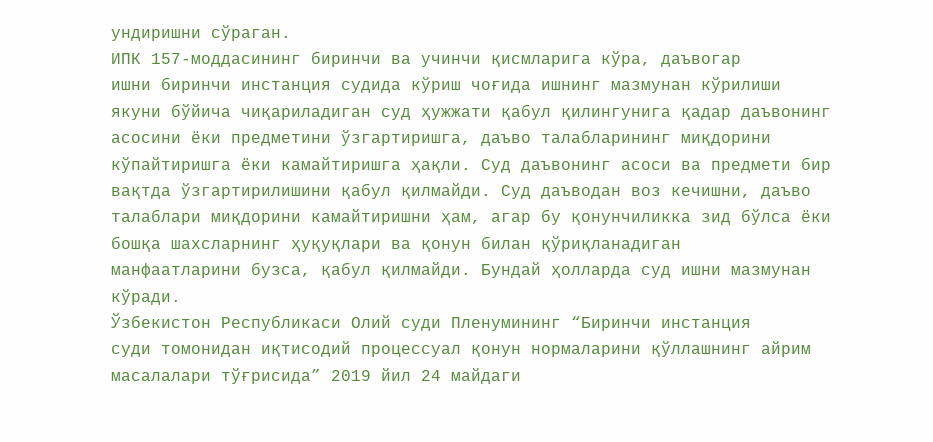ундиришни сўраган.
ИПК 157-моддасининг биринчи ва учинчи қисмларига кўра, даъвогар
ишни биринчи инстанция судида кўриш чоғида ишнинг мазмунан кўрилиши
якуни бўйича чиқариладиган суд ҳужжати қабул қилингунига қадар даъвонинг
асосини ёки предметини ўзгартиришга, даъво талабларининг миқдорини
кўпайтиришга ёки камайтиришга ҳақли. Суд даъвонинг асоси ва предмети бир
вақтда ўзгартирилишини қабул қилмайди. Суд даъводан воз кечишни, даъво
талаблари миқдорини камайтиришни ҳам, агар бу қонунчиликка зид бўлса ёки
бошқа шахсларнинг ҳуқуқлари ва қонун билан қўриқланадиган
манфаатларини бузса, қабул қилмайди. Бундай ҳолларда суд ишни мазмунан
кўради.
Ўзбекистон Республикаси Олий суди Пленумининг “Биринчи инстанция
суди томонидан иқтисодий процессуал қонун нормаларини қўллашнинг айрим
масалалари тўғрисида” 2019 йил 24 майдаги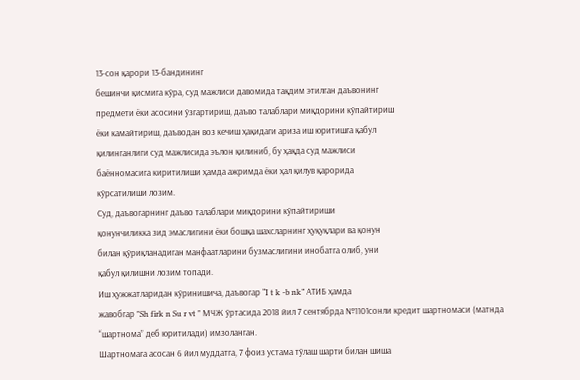13-сон қарори 13-бандининг
бешинчи қисмига кўра, суд мажлиси давомида тақдим этилган даъвонинг
предмети ёки асосини ўзгартириш, даъво талаблари миқдорини кўпайтириш
ёки камайтириш, даъводан воз кечиш ҳақидаги ариза иш юритишга қабул
қилинганлиги суд мажлисида эълон қилиниб, бу ҳақда суд мажлиси
баённомасига киритилиши ҳамда ажримда ёки ҳал қилув қарорида
кўрсатилиши лозим.
Суд, даъвогарнинг даъво талаблари миқдорини кўпайтириши
қонунчиликка зид эмаслигини ёки бошқа шахсларнинг ҳуқуқлари ва қонун
билан қўриқланадиган манфаатларини бузмаслигини инобатга олиб, уни
қабул қилишни лозим топади.
Иш ҳужжатларидан кўринишича, даъвогар “I t k -b nk” АТИБ ҳамда
жавобгар "Sh firk n Su r vt " МЧЖ ўртасида 2018 йил 7 сентябрда №1101сонли кредит шартномаси (матнда “шартнома” деб юритилади) имзоланган.
Шартномага асосан 6 йил муддатга, 7 фоиз устама тўлаш шарти билан шиша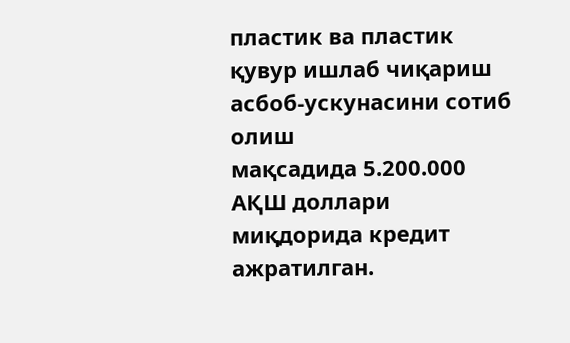пластик ва пластик қувур ишлаб чиқариш асбоб-ускунасини сотиб олиш
мақсадида 5.200.000 АҚШ доллари миқдорида кредит ажратилган.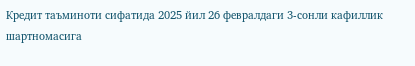Кредит таъминоти сифатида 2025 йил 26 февралдаги 3-сонли кафиллик
шартномасига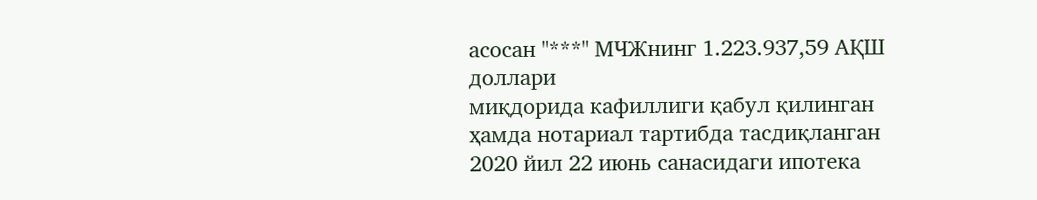асосан "***" МЧЖнинг 1.223.937,59 АҚШ доллари
миқдорида кафиллиги қабул қилинган ҳамда нотариал тартибда тасдиқланган
2020 йил 22 июнь санасидаги ипотека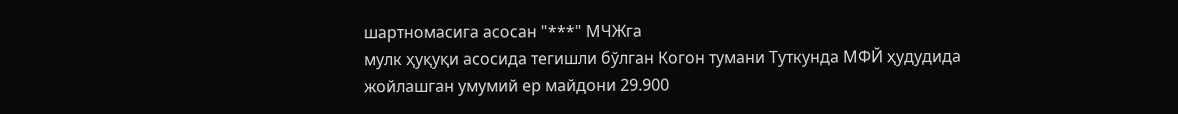шартномасига асосан "***" МЧЖга
мулк ҳуқуқи асосида тегишли бўлган Когон тумани Туткунда МФЙ ҳудудида
жойлашган умумий ер майдони 29.900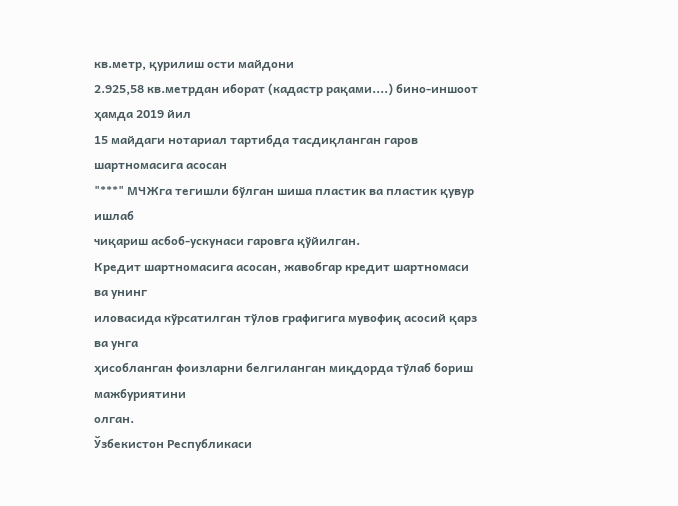кв.метр, қурилиш ости майдони
2.925,58 кв.метрдан иборат (кадастр рақами....) бино-иншоот ҳамда 2019 йил
15 майдаги нотариал тартибда тасдиқланган гаров шартномасига асосан
"***" МЧЖга тегишли бўлган шиша пластик ва пластик қувур ишлаб
чиқариш асбоб-ускунаси гаровга қўйилган.
Кредит шартномасига асосан, жавобгар кредит шартномаси ва унинг
иловасида кўрсатилган тўлов графигига мувофиқ асосий қарз ва унга
ҳисобланган фоизларни белгиланган миқдорда тўлаб бориш мажбуриятини
олган.
Ўзбекистон Республикаси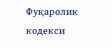Фуқаролик кодекси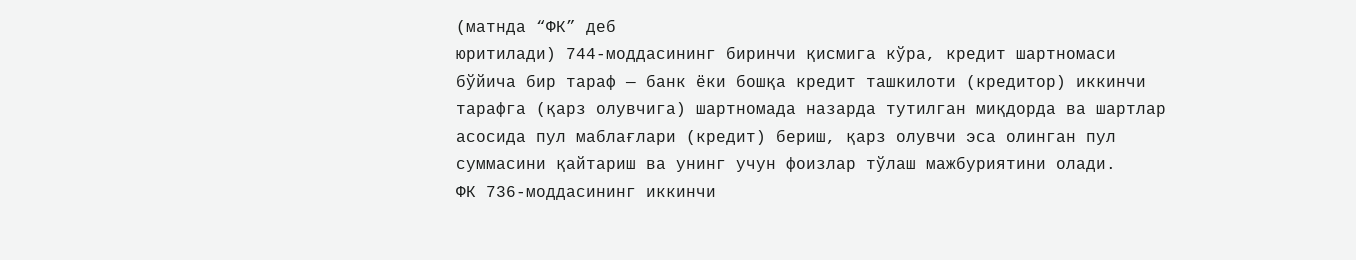(матнда “ФК” деб
юритилади) 744-моддасининг биринчи қисмига кўра, кредит шартномаси
бўйича бир тараф — банк ёки бошқа кредит ташкилоти (кредитор) иккинчи
тарафга (қарз олувчига) шартномада назарда тутилган миқдорда ва шартлар
асосида пул маблағлари (кредит) бериш, қарз олувчи эса олинган пул
суммасини қайтариш ва унинг учун фоизлар тўлаш мажбуриятини олади.
ФК 736-моддасининг иккинчи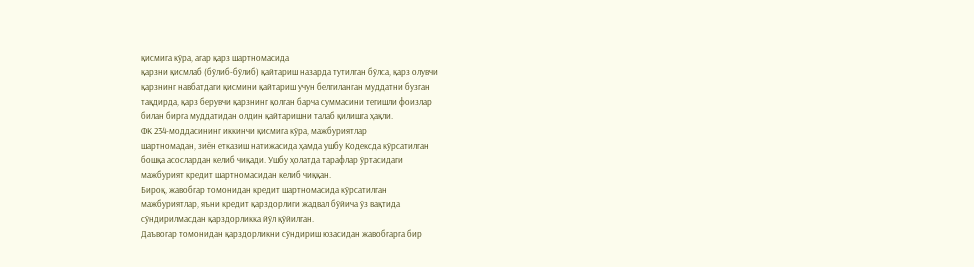қисмига кўра, агар қарз шартномасида
қарзни қисмлаб (бўлиб-бўлиб) қайтариш назарда тутилган бўлса, қарз олувчи
қарзнинг навбатдаги қисмини қайтариш учун белгиланган муддатни бузган
тақдирда, қарз берувчи қарзнинг қолган барча суммасини тегишли фоизлар
билан бирга муддатидан олдин қайтаришни талаб қилишга ҳақли.
ФК 234-моддасининг иккинчи қисмига кўра, мажбуриятлар
шартномадан, зиён етказиш натижасида ҳамда ушбу Кодексда кўрсатилган
бошқа асослардан келиб чиқади. Ушбу ҳолатда тарафлар ўртасидаги
мажбурият кредит шартномасидан келиб чиққан.
Бироқ, жавобгар томонидан кредит шартномасида кўрсатилган
мажбуриятлар, яъни кредит қарздорлиги жадвал бўйича ўз вақтида
сўндирилмасдан қарздорликка йўл қўйилган.
Даъвогар томонидан қарздорликни сўндириш юзасидан жавобгарга бир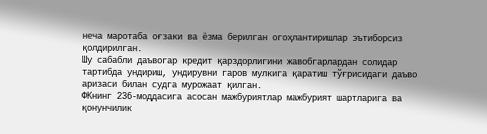неча маротаба оғзаки ва ёзма берилган огоҳлантиришлар эътиборсиз
қолдирилган.
Шу сабабли даъвогар кредит қарздорлигини жавобгарлардан солидар
тартибда ундириш, ундирувни гаров мулкига қаратиш тўғрисидаги даъво
аризаси билан судга мурожаат қилган.
ФКнинг 236-моддасига асосан мажбуриятлар мажбурият шартларига ва
қонунчилик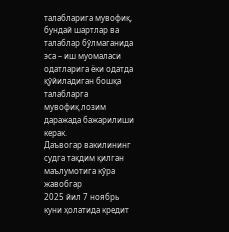талабларига мувофиқ, бундай шартлар ва талаблар бўлмаганида
эса – иш муомаласи одатларига ёки одатда қўйиладиган бошқа талабларга
мувофиқ лозим даражада бажарилиши керак.
Даъвогар вакилининг судга тақдим қилган маълумотига кўра жавобгар
2025 йил 7 ноябрь куни ҳолатида кредит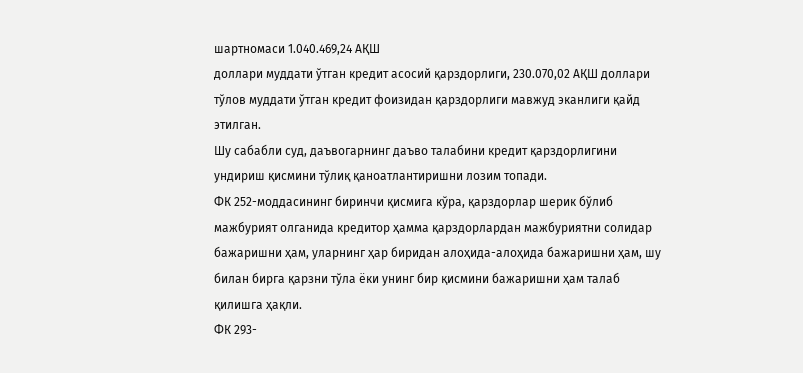шартномаси 1.040.469,24 АҚШ
доллари муддати ўтган кредит асосий қарздорлиги, 230.070,02 АҚШ доллари
тўлов муддати ўтган кредит фоизидан қарздорлиги мавжуд эканлиги қайд
этилган.
Шу сабабли суд, даъвогарнинг даъво талабини кредит қарздорлигини
ундириш қисмини тўлиқ қаноатлантиришни лозим топади.
ФК 252-моддасининг биринчи қисмига кўра, қарздорлар шерик бўлиб
мажбурият олганида кредитор ҳамма қарздорлардан мажбуриятни солидар
бажаришни ҳам, уларнинг ҳар биридан алоҳида-алоҳида бажаришни ҳам, шу
билан бирга қарзни тўла ёки унинг бир қисмини бажаришни ҳам талаб
қилишга ҳақли.
ФК 293-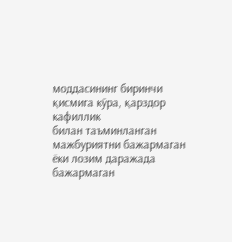моддасининг биринчи қисмига кўра, қарздор кафиллик
билан таъминланган мажбуриятни бажармаган ёки лозим даражада
бажармаган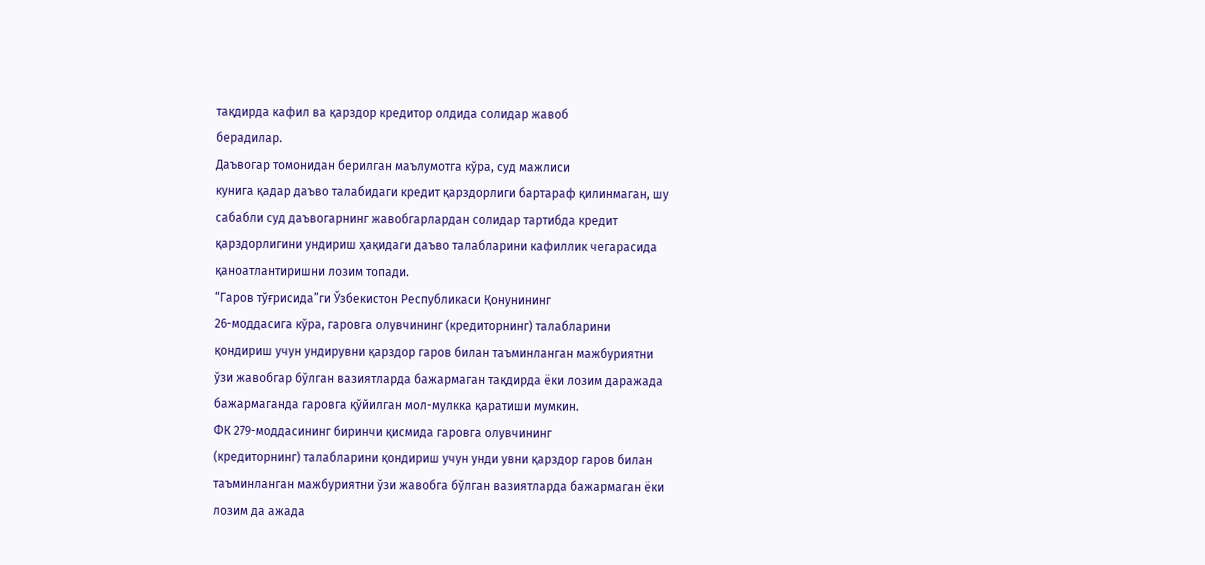тақдирда кафил ва қарздор кредитор олдида солидар жавоб
берадилар.
Даъвогар томонидан берилган маълумотга кўра, суд мажлиси
кунига қадар даъво талабидаги кредит қарздорлиги бартараф қилинмаган, шу
сабабли суд даъвогарнинг жавобгарлардан солидар тартибда кредит
қарздорлигини ундириш ҳақидаги даъво талабларини кафиллик чегарасида
қаноатлантиришни лозим топади.
“Гаров тўғрисида”ги Ўзбекистон Республикаси Қонунининг
26-моддасига кўра, гаровга олувчининг (кредиторнинг) талабларини
қондириш учун ундирувни қарздор гаров билан таъминланган мажбуриятни
ўзи жавобгар бўлган вазиятларда бажармаган тақдирда ёки лозим даражада
бажармаганда гаровга қўйилган мол-мулкка қаратиши мумкин.
ФК 279-моддасининг биринчи қисмида гаровга олувчининг
(кредиторнинг) талабларини қондириш учун унди увни қарздор гаров билан
таъминланган мажбуриятни ўзи жавобга бўлган вазиятларда бажармаган ёки
лозим да ажада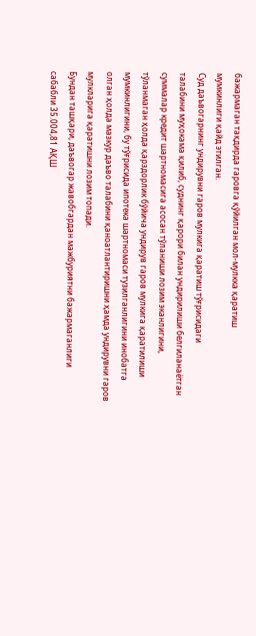бажармаган тақдирда гаровга қўйилган мол-мулкка қаратиш
мумкинлиги қайд этилган.
Суд даъвогарнинг ундирувни гаров мулкига қаратиш тўғрисидаги
талабини муҳокама қилиб, суднинг қарори билан ундирилиши белгиланаётган
суммалар кредит шартномасига асосан тўланиши лозим эканлигини,
тўланмаган ҳолда қарздорлик бўйича ундирув гаров мулкига қаратилиши
мумкинлигини, бу тўғрисида ипотека шартномаси тузилганлигини инобатга
олган ҳолда мазкур даъво талабини қаноатлантиришни ҳамда ундирувни гаров
мулкларига қаратишни лозим топади.
Бундан ташқари, даъвогар жавобгардан мажбуриятни бажармаганлиги
сабабли 35.004,81 АҚШ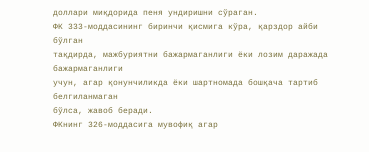доллари миқдорида пеня ундиришни сўраган.
ФК 333-моддасининг биринчи қисмига кўра, қарздор айби бўлган
тақдирда, мажбуриятни бажармаганлиги ёки лозим даражада бажармаганлиги
учун, агар қонунчиликда ёки шартномада бошқача тартиб белгиланмаган
бўлса, жавоб беради.
ФКнинг 326-моддасига мувофиқ агар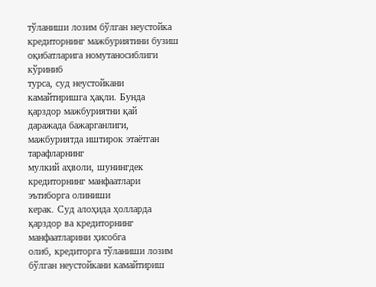тўланиши лозим бўлган неустойка
кредиторнинг мажбуриятини бузиш оқибатларига номутаносиблиги кўриниб
турса, суд неустойкани камайтиришга ҳақли. Бунда қарздор мажбуриятни қай
даражада бажарганлиги, мажбуриятда иштирок этаётган тарафларнинг
мулкий аҳволи, шунингдек кредиторнинг манфаатлари эътиборга олиниши
керак. Суд алоҳида ҳолларда қарздор ва кредиторнинг манфаатларини ҳисобга
олиб, кредиторга тўланиши лозим бўлган неустойкани камайтириш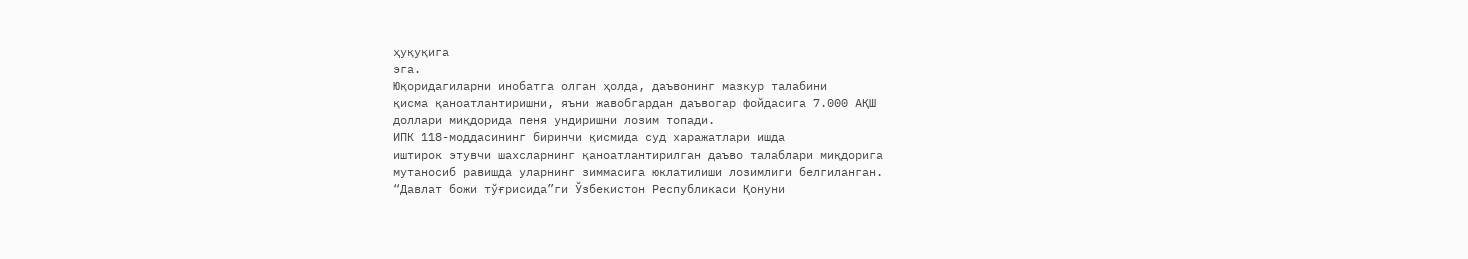ҳуқуқига
эга.
Юқоридагиларни инобатга олган ҳолда, даъвонинг мазкур талабини
қисма қаноатлантиришни, яъни жавобгардан даъвогар фойдасига 7.000 АҚШ
доллари миқдорида пеня ундиришни лозим топади.
ИПК 118-моддасининг биринчи қисмида суд харажатлари ишда
иштирок этувчи шахсларнинг қаноатлантирилган даъво талаблари миқдорига
мутаносиб равишда уларнинг зиммасига юклатилиши лозимлиги белгиланган.
“Давлат божи тўғрисида”ги Ўзбекистон Республикаси Қонуни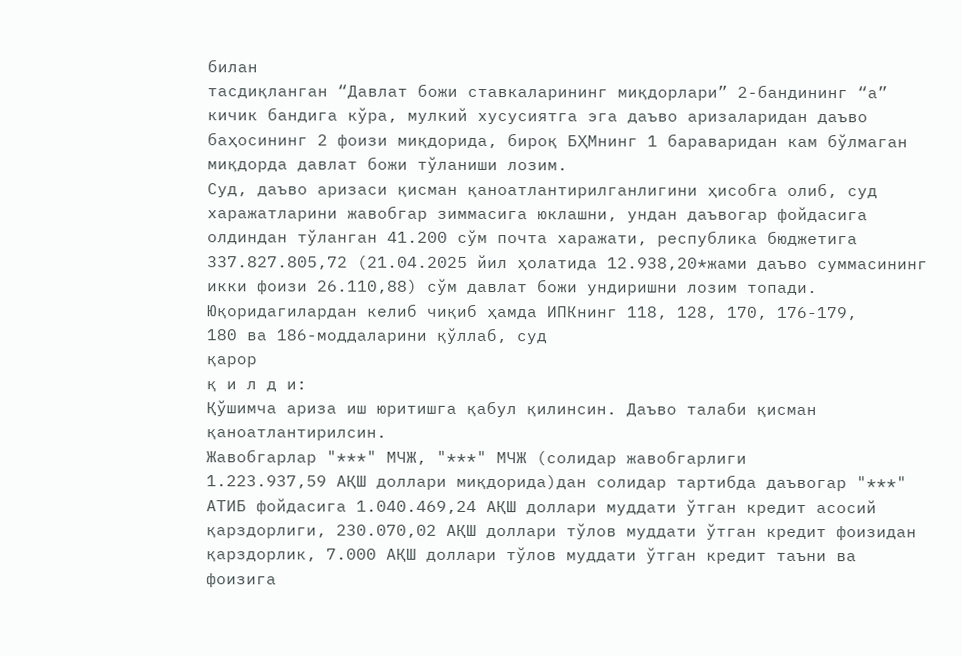билан
тасдиқланган “Давлат божи ставкаларининг миқдорлари” 2-бандининг “а”
кичик бандига кўра, мулкий хусусиятга эга даъво аризаларидан даъво
баҳосининг 2 фоизи миқдорида, бироқ БҲМнинг 1 бараваридан кам бўлмаган
миқдорда давлат божи тўланиши лозим.
Суд, даъво аризаси қисман қаноатлантирилганлигини ҳисобга олиб, суд
харажатларини жавобгар зиммасига юклашни, ундан даъвогар фойдасига
олдиндан тўланган 41.200 сўм почта харажати, республика бюджетига
337.827.805,72 (21.04.2025 йил ҳолатида 12.938,20*жами даъво суммасининг
икки фоизи 26.110,88) сўм давлат божи ундиришни лозим топади.
Юқоридагилардан келиб чиқиб ҳамда ИПКнинг 118, 128, 170, 176-179,
180 ва 186-моддаларини қўллаб, суд
қарор
қ и л д и:
Қўшимча ариза иш юритишга қабул қилинсин. Даъво талаби қисман
қаноатлантирилсин.
Жавобгарлар "***" МЧЖ, "***" МЧЖ (солидар жавобгарлиги
1.223.937,59 АҚШ доллари миқдорида)дан солидар тартибда даъвогар "***"
АТИБ фойдасига 1.040.469,24 АҚШ доллари муддати ўтган кредит асосий
қарздорлиги, 230.070,02 АҚШ доллари тўлов муддати ўтган кредит фоизидан
қарздорлик, 7.000 АҚШ доллари тўлов муддати ўтган кредит таъни ва
фоизига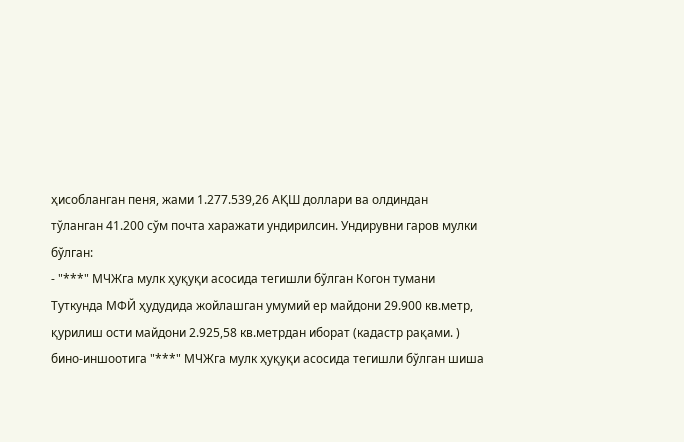ҳисобланган пеня, жами 1.277.539,26 АҚШ доллари ва олдиндан
тўланган 41.200 сўм почта харажати ундирилсин. Ундирувни гаров мулки
бўлган:
- "***" МЧЖга мулк ҳуқуқи асосида тегишли бўлган Когон тумани
Туткунда МФЙ ҳудудида жойлашган умумий ер майдони 29.900 кв.метр,
қурилиш ости майдони 2.925,58 кв.метрдан иборат (кадастр рақами. )
бино-иншоотига "***" МЧЖга мулк ҳуқуқи асосида тегишли бўлган шиша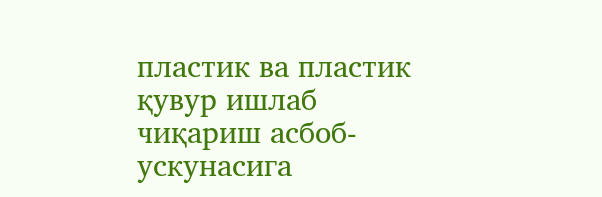пластик ва пластик қувур ишлаб чиқариш асбоб-ускунасига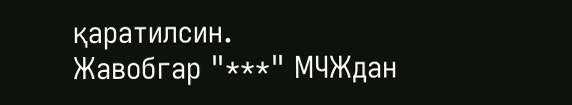қаратилсин.
Жавобгар "***" МЧЖдан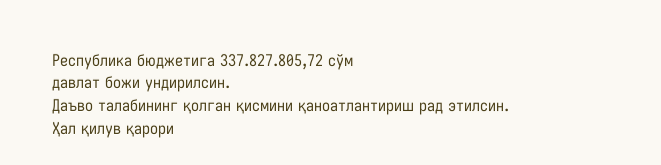Республика бюджетига 337.827.805,72 сўм
давлат божи ундирилсин.
Даъво талабининг қолган қисмини қаноатлантириш рад этилсин.
Ҳал қилув қарори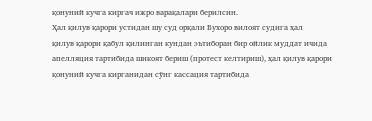қонуний кучга киргач ижро варақалари берилсин.
Ҳал қилув қарори устидан шу суд орқали Бухоро вилоят судига ҳал
қилув қарори қабул қилинган кундан эътиборан бир ойлик муддат ичида
апелляция тартибида шикоят бериш (протест келтириш), ҳал қилув қарори
қонуний кучга кирганидан сўнг кассация тартибида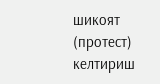шикоят (протест)
келтириш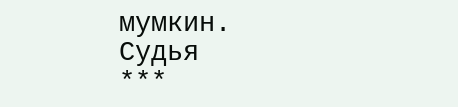мумкин.
Судья
***